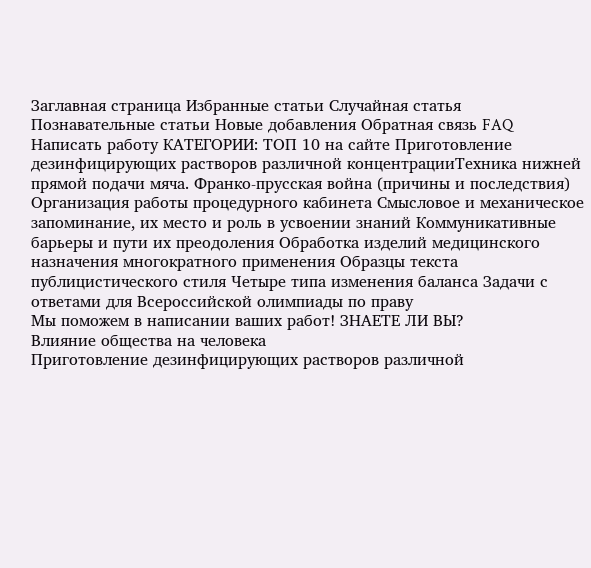Заглавная страница Избранные статьи Случайная статья Познавательные статьи Новые добавления Обратная связь FAQ Написать работу КАТЕГОРИИ: ТОП 10 на сайте Приготовление дезинфицирующих растворов различной концентрацииТехника нижней прямой подачи мяча. Франко-прусская война (причины и последствия) Организация работы процедурного кабинета Смысловое и механическое запоминание, их место и роль в усвоении знаний Коммуникативные барьеры и пути их преодоления Обработка изделий медицинского назначения многократного применения Образцы текста публицистического стиля Четыре типа изменения баланса Задачи с ответами для Всероссийской олимпиады по праву
Мы поможем в написании ваших работ! ЗНАЕТЕ ЛИ ВЫ?
Влияние общества на человека
Приготовление дезинфицирующих растворов различной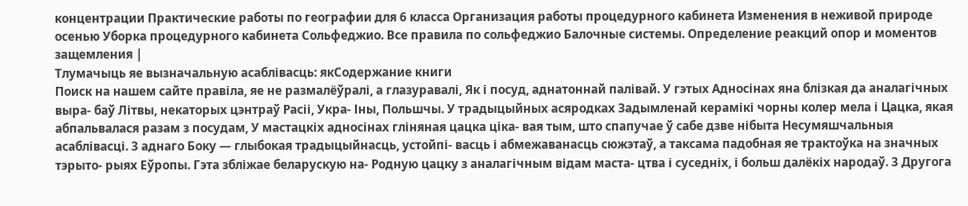концентрации Практические работы по географии для 6 класса Организация работы процедурного кабинета Изменения в неживой природе осенью Уборка процедурного кабинета Сольфеджио. Все правила по сольфеджио Балочные системы. Определение реакций опор и моментов защемления |
Тлумачыць яе вызначальную асаблівасць: якСодержание книги
Поиск на нашем сайте правіла, яе не размалёўралі, а глазуравалі, Як і посуд, аднатоннай палівай. У гэтых Адносінах яна блізкая да аналагічных выра- баў Літвы, некаторых цэнтраў Расіі, Укра- Іны, Польшчы. У традыцыйных асяродках Задымленай керамікі чорны колер мела і Цацка, якая абпальвалася разам з посудам, У мастацкіх адносінах гліняная цацка ціка- вая тым, што спапучае ў сабе дзве нібыта Несумяшчальныя асаблівасці. 3 аднаго Боку — глыбокая традыцыйнасць, устойпі- васць і абмежаванасць сюжэтаў, а таксама падобная яе трактоўка на значных тэрыто- рыях Еўропы. Гэта збліжае беларускую на- Родную цацку з аналагічным відам маста- цтва і суседніх, і больш далёкіх народаў. 3 Другога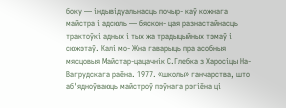боку — індывідуальнасць почыр- каў кожнага майстра і адсюль — бяскон- цая разнастайнасць трактоўкі адных і тых жа традыцыйных тэмаў і сюжэтаў. Калі мо- Жна гаварыць пра асобныя мясцовыя Майстар-цацачнік С.Глебка з Харосіцы На- Вагрудскага раёна. 1977. «школы» ганчарства, што аб'ядноўваюць майстроў пэўнага рэгіёна ці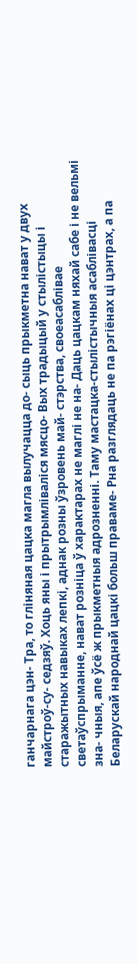ганчарнага цэн- Тра, то гліняная цацка магла вылучацца до- сыць прыкметна нават у двух майстроў-су- седзяў. Хоць яны і прытрымліваліся мясцо- Вых традыцый у стылістыцы і старажытных навыках лепкі, аднак розны ўзровень май- стэрства, своеасаблівае светаўспрыманне, нават розніца ў характарах не маглі не на- Даць цацкам няхай сабе і не вельмі зна- чныя, апе ўсё ж прыкметныя адрозненні. Таму мастацка-стылістычныя асаблівасці Беларускай народнай цацкі больш праваме- Рна разглядаць не па рэгіёнах ці цэнтрах, a па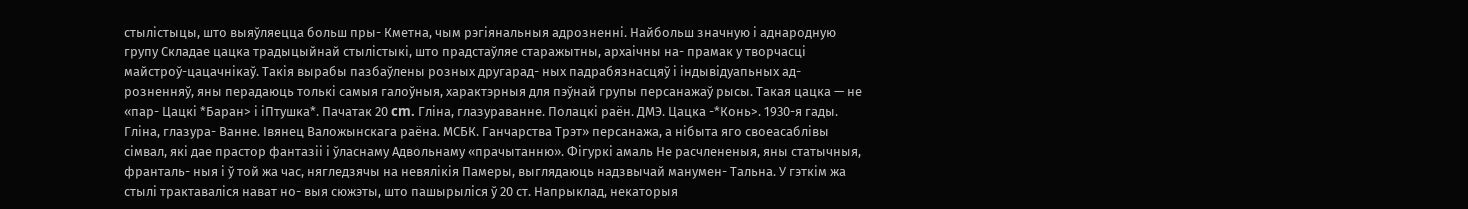стылістыцы, што выяўляецца больш пры- Кметна, чым рэгіянальныя адрозненні. Найбольш значную і аднародную групу Складае цацка традыцыйнай стылістыкі, што прадстаўляе старажытны, архаічны на- прамак у творчасці майстроў-цацачнікаў. Такія вырабы пазбаўлены розных другарад- ных падрабязнасцяў і індывідуапьных ад- розненняў, яны перадаюць толькі самыя галоўныя, характэрныя для пэўнай групы персанажаў рысы. Такая цацка — не «пар- Цацкі *Баран> і іПтушка*. Пачатак 20 cm. Гліна, глазураванне. Полацкі раён. ДМЭ. Цацка -*Конь>. 1930-я гады. Гліна, глазура- Ванне. Івянец Валожынскага раёна. МСБК. Ганчарства Трэт» персанажа, а нібыта яго своеасаблівы сімвал, які дае прастор фантазіі і ўласнаму Адвольнаму «прачытанню». Фігуркі амаль Не расчлененыя, яны статычныя, франталь- ныя і ў той жа час, нягледзячы на невялікія Памеры, выглядаюць надзвычай манумен- Тальна. У гэткім жа стылі трактаваліся нават но- выя сюжэты, што пашырыліся ў 20 ст. Напрыклад, некаторыя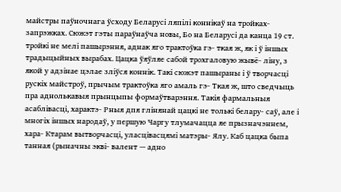майстры паўночнага ўсходу Беларусі ляпілі коннікаў на тройках- запрэжках. Сюжэт гэты параўнаўча новы, Бо на Беларусі да канца 19 ст. тройкі не мелі пашырэння, аднак яго трактоўка гэ- ткая ж, як і ў іншых традыцыйных вырабах. Цацка ўяўляе сабой трохгаловую жывё- ліну, з якой у адзінае цэлае зліўся коннік. Такі сюжэт пашыраны і ў творчасці рускіх майстроў, прычым трактоўка яго амаль гэ- Ткая ж, што сведчыць пра аднолькавыя прынцыпы формаўтварэння. Такія фармальныя асаблівасці, характэ- Рныя дпя глінянай цацкі не толькі белару- саў, але і многіх іншых народаў, у першую Чаргу тлумачацца яе прызначэннем, хара- Ктарам вытворчасці, уласцівасцямі матэры- Ялу. Каб цацка быпа танная (рыначны экві- валент — адно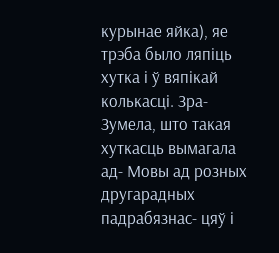курынае яйка), яе трэба было ляпіць хутка і ў вяпікай колькасці. Зра- Зумела, што такая хуткасць вымагала ад- Мовы ад розных другарадных падрабязнас- цяў і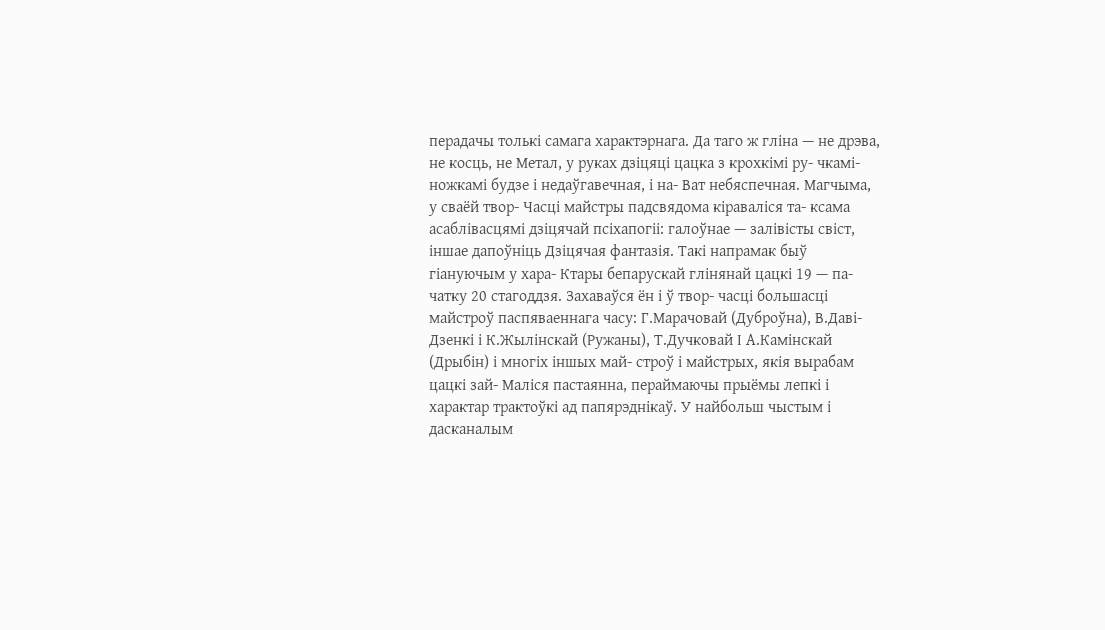перадачы толькі самага характэрнага. Да таго ж гліна — не дрэва, не косць, не Метал, у руках дзіцяці цацка з крохкімі ру- чкамі-ножкамі будзе і недаўгавечная, і на- Ват небяспечная. Магчыма, у сваёй твор- Часці майстры падсвядома кіраваліся та- ксама асаблівасцямі дзіцячай псіхапогіі: галоўнае — залівісты свіст, іншае дапоўніць Дзіцячая фантазія. Такі напрамак быў гіануючым у хара- Ктары бепарускай глінянай цацкі 19 — па- чатку 20 стагоддзя. Захаваўся ён і ў твор- часці большасці майстроў паспяваеннага часу: Г.Марачовай (Дуброўна), В.Даві- Дзенкі і К.Жылінскай (Ружаны), Т.Дучковай І А.Камінскай (Дрыбін) і многіх іншых май- строў і майстрых, якія вырабам цацкі зай- Маліся пастаянна, пераймаючы прыёмы лепкі і характар трактоўкі ад папярэднікаў. У найбольш чыстым і дасканалым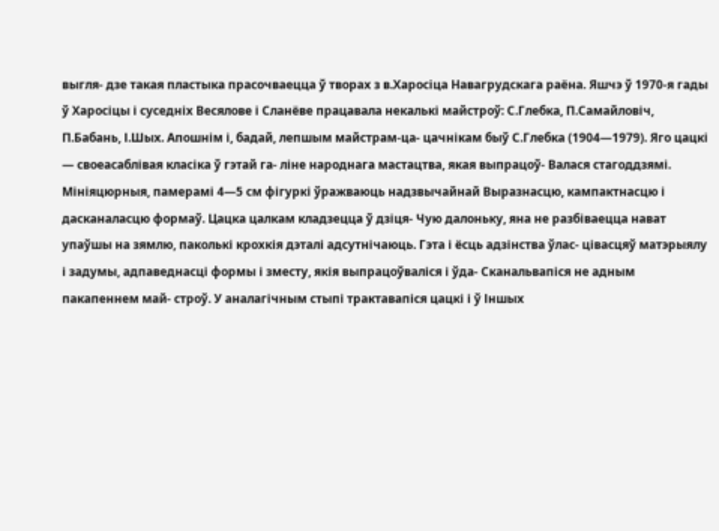выгля- дзе такая пластыка прасочваецца ў творах з в.Харосіца Навагрудскага раёна. Яшчэ ў 1970-я гады ў Харосіцы і суседніх Весялове і Сланёве працавала некалькі майстроў: С.Глебка, П.Самайловіч, П.Бабань, І.Шых. Апошнім і, бадай, лепшым майстрам-ца- цачнікам быў С.Глебка (1904—1979). Яго цацкі — своеасаблівая класіка ў гэтай га- ліне народнага мастацтва, якая выпрацоў- Валася стагоддзямі. Мініяцюрныя, памерамі 4—5 см фігуркі ўражваюць надзвычайнай Выразнасцю, кампактнасцю і дасканаласцю формаў. Цацка цалкам кладзецца ў дзіця- Чую далоньку, яна не разбіваецца нават упаўшы на зямлю, паколькі крохкія дэталі адсутнічаюць. Гэта і ёсць адзінства ўлас- цівасцяў матэрыялу і задумы, адпаведнасці формы і зместу, якія выпрацоўваліся і ўда- Сканальвапіся не адным пакапеннем май- строў. У аналагічным стыпі трактавапіся цацкі і ў Іншых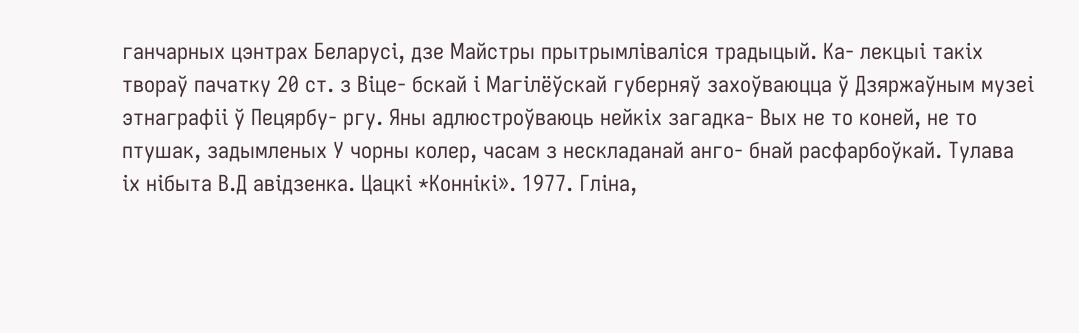ганчарных цэнтрах Беларусі, дзе Майстры прытрымліваліся традыцый. Ка- лекцыі такіх твораў пачатку 20 ст. з Віце- бскай і Магілёўскай губерняў захоўваюцца ў Дзяржаўным музеі этнаграфіі ў Пецярбу- ргу. Яны адлюстроўваюць нейкіх загадка- Вых не то коней, не то птушак, задымленых У чорны колер, часам з нескладанай анго- бнай расфарбоўкай. Тулава іх нібыта В.Д авідзенка. Цацкі *Коннікі». 1977. Гліна,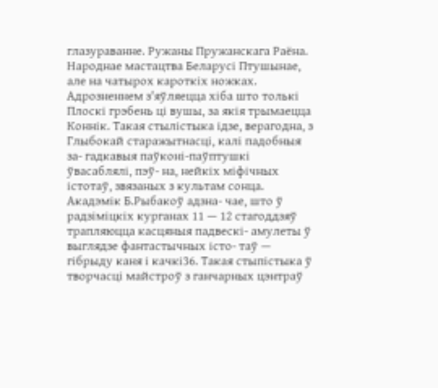глазураванне. Ружаны Пружанскага Раёна. Народнае мастацтва Беларусі Птушынае, але на чатырох кароткіх ножках. Адрозненнем з'яўляецца хіба што толькі Плоскі грэбень ці вушы, за якія трымаецца Коннік. Такая стылістыка ідзе, верагодна, з Глыбокай старажытнасці, калі падобныя за- гадкавыя паўконі-паўптушкі ўвасаблялі, пэў- на, нейкіх міфічных істотаў, звязаных з культам сонца. Акадэмік Б.Рыбакоў адзна- чае, што ў радзіміцкіх курганах 11 — 12 стагоддзяў трапляюцца касцяныя падвескі- амулеты ў выглядзе фантастычных істо- таў — гібрыду каня і качкі36. Такая стыпістыка ў творчасці майстроў з ганчарных цэнтраў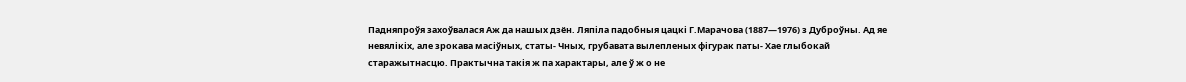Падняпроўя захоўвалася Аж да нашых дзён. Ляпіла падобныя цацкі Г.Марачова (1887—1976) з Дуброўны. Ад яе невялікіх, але зрокава масіўных, статы- Чных, грубавата вылепленых фігурак паты- Хае глыбокай старажытнасцю. Практычна такія ж па характары, але ў ж о не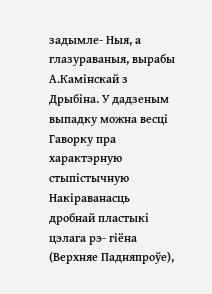задымле- Ныя, а глазураваныя, вырабы А.Камінскай з Дрыбіна. У дадзеным выпадку можна весці Гаворку пра характэрную стыпістычную Накіраванасць дробнай пластыкі цэлага рэ- гіёна (Верхняе Падняпроўе),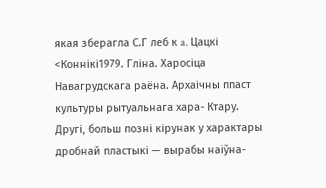якая зберагла С.Г леб к a. Цацкі <Коннікі1979. Гліна. Харосіца Навагрудскага раёна. Архаічны ппаст культуры рытуальнага хара- Ктару. Другі, больш позні кірунак у характары дробнай пластыкі — вырабы наіўна-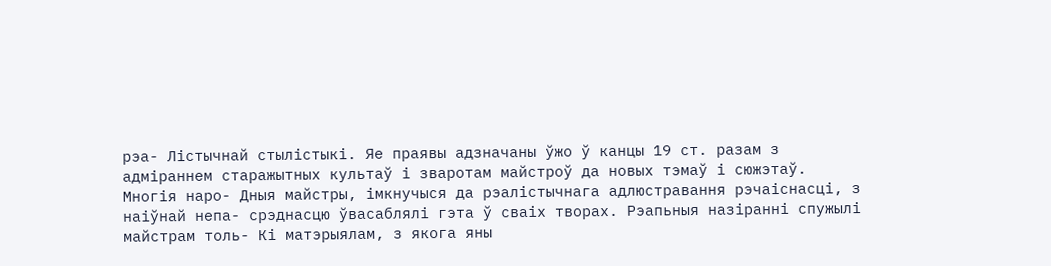рэа- Лістычнай стылістыкі. Яе праявы адзначаны ўжо ў канцы 19 ст. разам з адміраннем старажытных культаў і зваротам майстроў да новых тэмаў і сюжэтаў. Многія наро- Дныя майстры, імкнучыся да рэалістычнага адлюстравання рэчаіснасці, з наіўнай непа- срэднасцю ўвасаблялі гэта ў сваіх творах. Рэапьныя назіранні спужылі майстрам толь- Кі матэрыялам, з якога яны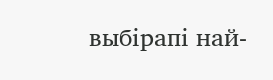выбірапі най-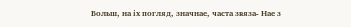Больш, на іх погляд, значнае, часта звяза- Нае з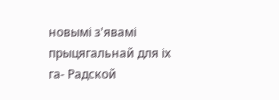новымі з'явамі прыцягальнай для іх га- Радской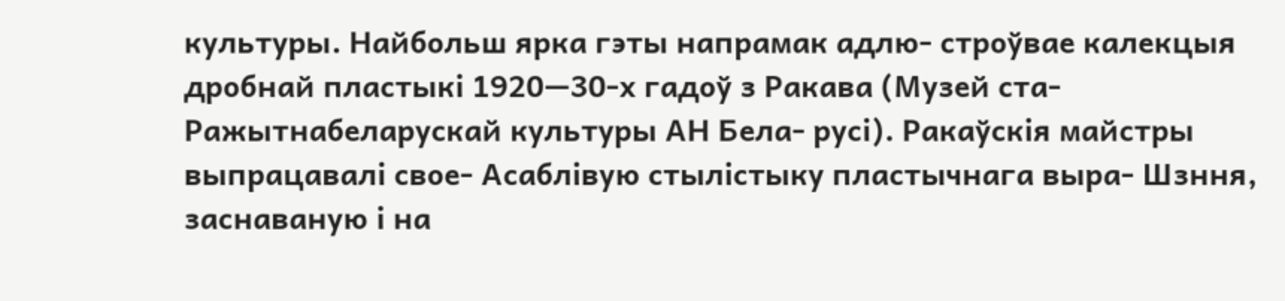культуры. Найбольш ярка гэты напрамак адлю- строўвае калекцыя дробнай пластыкі 1920—30-х гадоў з Ракава (Музей ста- Ражытнабеларускай культуры АН Бела- русі). Ракаўскія майстры выпрацавалі свое- Асаблівую стылістыку пластычнага выра- Шзння, заснаваную і на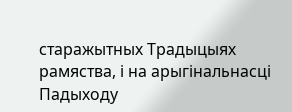старажытных Традыцыях рамяства, і на арыгінальнасці Падыходу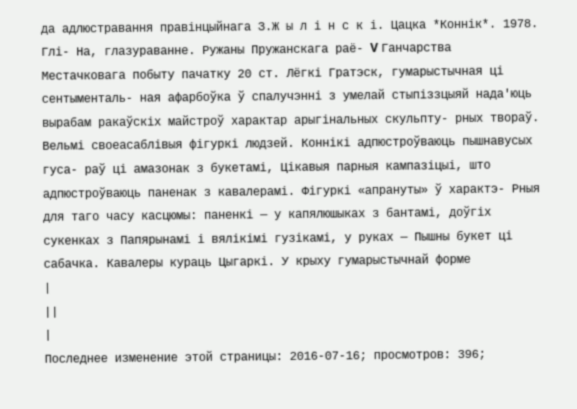да адлюстравання правінцыйнага З.Ж ы л і н с к і. Цацка *Коннік*. 1978. Глі- На, глазураванне. Ружаны Пружанскага раё- V Ганчарства Местачковага побыту пачатку 20 ст. Лёгкі Гратэск, гумарыстычная ці сентыменталь- ная афарбоўка ў спалучэнні з умелай стыпіззцыяй нада'юць вырабам ракаўскіх майстроў характар арыгінальных скульпту- рных твораў. Вельмі своеасаблівыя фігуркі людзей. Коннікі адпюстроўваюць пышнавусых гуса- раў ці амазонак з букетамі, Цікавыя парныя кампазіцыі, што адпюстроўваюць паненак з кавалерамі. Фігуркі «апрануты» ў характэ- Рныя для таго часу касцюмы: паненкі — у капялюшыках з бантамі, доўгіх сукенках з Папярынамі і вялікімі гузікамі, у руках — Пышны букет ці сабачка. Кавалеры кураць Цыгаркі. У крыху гумарыстычнай форме
|
||
|
Последнее изменение этой страницы: 2016-07-16; просмотров: 396;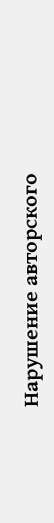Нарушение авторского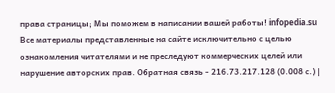права страницы; Мы поможем в написании вашей работы! infopedia.su Все материалы представленные на сайте исключительно с целью ознакомления читателями и не преследуют коммерческих целей или нарушение авторских прав. Обратная связь - 216.73.217.128 (0.008 с.) |